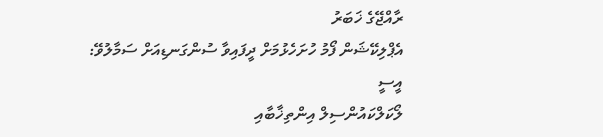ރާއްޖޭގެ ޚަބަރު
އެޕްލިކޭޝަން ފޯމު ހުށަހެޅުމަށް ދީފައިވާ ސުންގަނޑިއަށް ސަމާލުވޭ: އީސީ
ލޯކަލްކައުންސިލް އިންތިޚާބާއި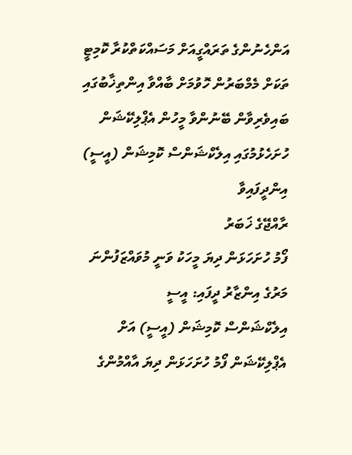އަންހެނުންގެ ތަރައްގީއަށް މަސައްކަތްކުރާ ކޮމިޓީ ތަކަށް މެމްބަރުން ހޮވުމަށް ބާއްވާ އިންތިޚާބުގައި ބައިވެރިވާން ބޭނުންވާ މީހުން އެޕްލިކޭޝަން ހުށަހެޅުމުގައި އިލެކްޝަންސް ކޮމިޝަން (އީސީ) އިންދީފައިވާ
ރާއްޖޭގެ ޚަބަރު
ފޯމު ހުށަހަޅަން ދިޔަ މީހަކު ވަނީ މުވައްޒަފުންނަ މަރުގެ އިންޒާރު ދީފައި: އީސީ
އިލެކްޝަންސް ކޮމިޝަން (އީސީ) އަށް އެޕްލިކޭޝަން ފޯމު ހުށަހަޅަން ދިޔަ އާއްމުންގެ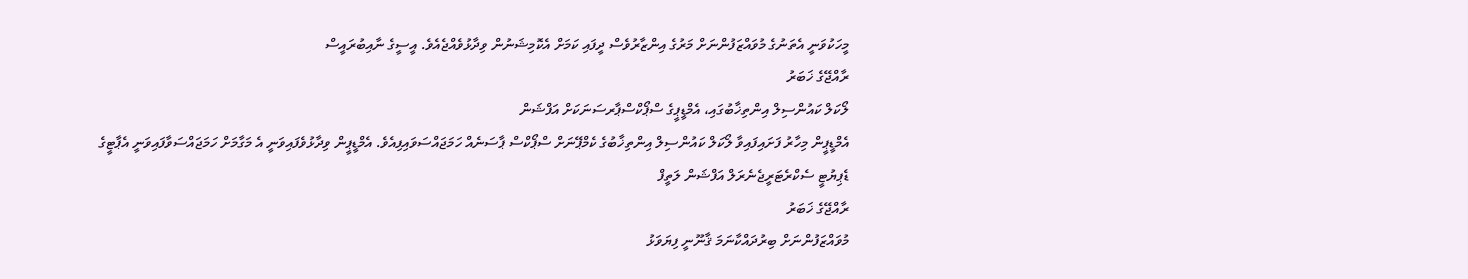މީހަކުވަނީ އެތަނުގެ މުވައްޒަފުންނަށް މަރުގެ އިންޒާރުވެސް ދީފައި ކަމަށް އެކޮމިޝަނުން ވިދާޅުވެއްޖެއެވެ. އީސީގެ ނާއިބުރައީސް
ރާއްޖޭގެ ޚަބަރު
ލޯކަލް ކައުންސިލް އިންތިޚާބުގައި، އެމްޑީޕީގެ ސްޕޯކްސްޕާރސަނަކަށް އަފްޝަން
އެމްޑީޕީން މިހާރު ފަށައިފައިވާ ލޯކަލް ކައުންސިލް އިންތިޚާބުގެ ކެމްޕޭނަށް ސްޕޯކްސް ޕާސަނެއް ހަމަޖައްސަވައިފިއެވެ. އެމްޑީޕީން ވިދާޅުވެފައިވަނީ އެ މަގާމަށް ހަމަޖައްސަވާފައިވަނީ އެޕާޓީގެ ޑެޕިޔުޓީ ސެކްރެޓަރީޖެނެރަލް އަފްޝަން ލަތީފް
ރާއްޖޭގެ ޚަބަރު
މުވައްޒަފުންނަށް ބިރުދައްކާނަމަ ޤާނޫނީ ފިޔަވަޅު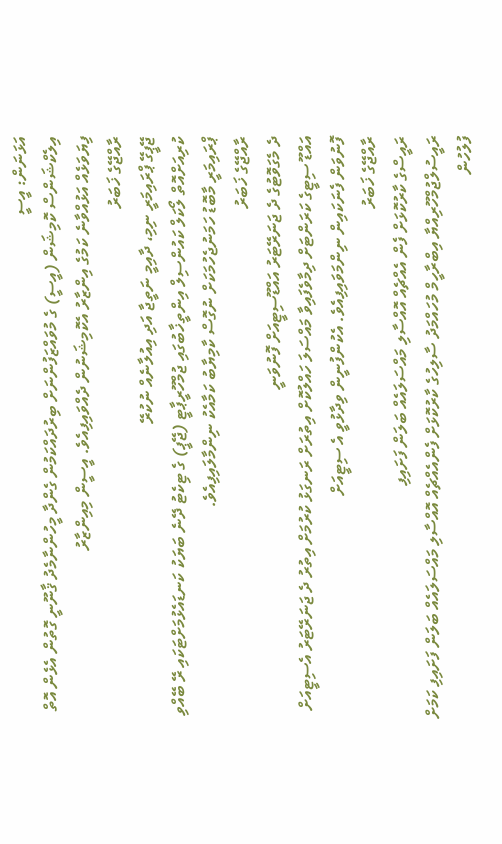އަޅަނަން: އީސީ
އިލެކްޝަންސް ކޮމިޝަން (އީސީ) ގެ މުވައްޒަފުންނަށް ބިރުދައްކަމުން ގެންދާ މީހުންނާމެދު ޤާނޫނީ ގޮތުން އެޅެން އޮތް ފިޔަވަޅެއް އަޅުއްވާނެ ކަމުގެ އިންޒާރު އެކޮމިޝަނުން ދެއްވައިފިއެވެ. އީސީން މިއިންޒާރު
ރާއްޖޭގެ ޚަބަރު
ޖޭޕީގޭ ޕްރައިމަރީ ނިމި، ދާއިމީ ނަތީޖާ އަދި އިއުލާނެއް ނުކުރޭ
ކުރިއަށްއޮތް ލޯކަލް ކައުންސިލް އިންތީޚާބުގައި ޖުމްހޫރީޕާޓީ (ޖޭޕީ) ގެ ޓިކެޓު ދޭނެ ބަޔަކު ކަނޑައެޅުމަށްޓަކައި ރޭ ބޭއްވި ޕްރައިމަރީ މާބޮޑު ހަމަނުޖެހުމަކަށް ނުގޮސް ކާމިޔާބު ކަމާއެކު ނިންމާލައިފިއެވެ.
ރާއްޖޭގެ ޚަބަރު
ދެ މެގަވޮޓުގެ ދެ ޖަނަރޭޓަރު އައްޑޫސިޓީއަށް ފޮނުވަނީ
އައްޑޫ ސިޓީގެ ކަރަންޓަށް ދިމާވެފައިވާ މައްސަލަ ހައްލުކޮށް އިތުރަށް ރަނގަޅު ކުރުމަށް އިތުރު ދެ ޖަނަރޭޓަރު އެސިޓީއަށް ފޮނުވަން ފެނަކައިން ނިންމަވައިފިއެވެ. އެކުންފުނީން ވިދާޅުވީ އެ ސިޓީއަށް
ރާއްޖޭގެ ޚަބަރު
ރައީސްގެ ކާރުކޮޅަށް ފެން އެއްޗެއް އޮއްސާލި މައްސަލައެއް ބަލަން ފަށައިފި
ރައީސުލްޖުމްހޫރިއްޔާ އިބްރާހީމް މުހައްމަދު ސާލިހުގެ ކާރުކޮޅަށް ފެންއެއްޗެއް އޮއްސާލި މައްސަލައެއް ބަލަން ފަށައިފި ކަމަށް ފުލުހުން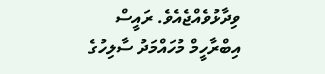ވިދާޅުވެއްޖެއެވެ. ރައީސް އިބްރާހީމް މުހައްމަދު ސާލިހުގެ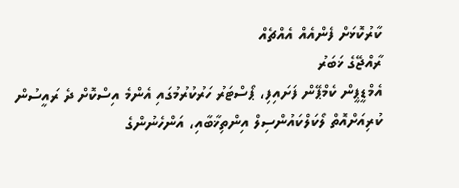ކާރުކޮޅަށް ފެންއެއް އެއްޗެއް
ރާއްޖޭގެ ޚަބަރު
އެމްޑީޕީން ކެމްޕޭން ފަށައިފި، ޕޯސްޓަރު ހަރުކުރުމުގައި އެންމެ އިސްކޮށް ދެ ރައީސުން
ކުރިއަށްއޮތް ލޯކަލްކައުންސިލް އިންތިޚާބާއި، އަންހެނުންގެ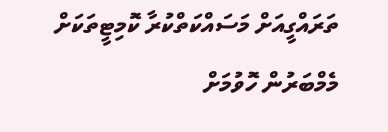ތަރައްގީއަށް މަސައްކަތްކުރާ ކޮމިޓީތަކަށް މެމްބަރުން ހޮވުމަށް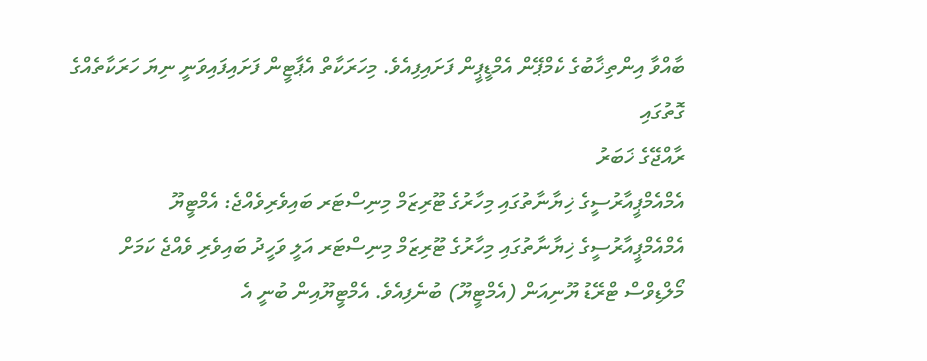ބާއްވާ އިންތިޚާބުގެ ކެމްޕޭން އެމްޑީޕީން ފަށައިފިއެވެ. މިހަރަކާތް އެޕާޓީން ފަށައިފައިވަނީ ނިޔަ ހަރަކާތެއްގެ ގޮތުގައި
ރާއްޖޭގެ ޚަބަރު
އެމްއެމްޕީއާރުސީގެ ޚިޔާނާތުގައި މިހާރުގެ ޓޫރިޒަމް މިނިސްޓަރ ބައިވެރިވެއްޖެ: އެމްޓީޔޫ
އެމްއެމްޕީއާރުސީގެ ޚިޔާނާތުގައި މިހާރުގެ ޓޫރިޒަމް މިނިސްޓަރ އަލީ ވަހީދު ބައިވެރި ވެއްޖެ ކަމަށް މޯލްޑިވްސް ޓްރޭޑު ޔޫނިއަން (އެމްޓީޔޫ) ބުނެފިއެވެ. އެމްޓީޔޫއިން ބުނީ އެ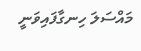މައްސަލަ ހިނގާފައިވަނީ